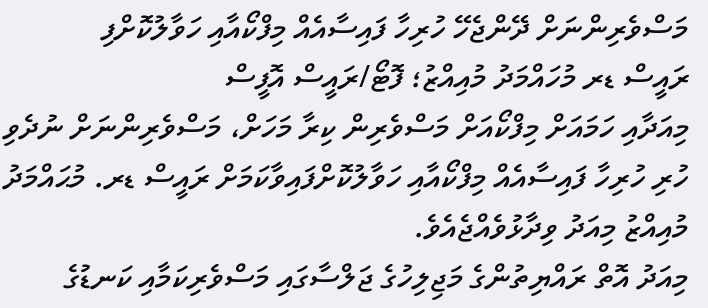މަސްވެރިންނަށް ދޭންޖެހޭ ހުރިހާ ފައިސާއެއް މިފްކޯއާއި ހަވާލުކޮށްފި
ރައީސް ޑރ މުހައްމަދު މުއިއްޒު؛ ފޮޓޯ/ރައީސް އޮފީސް
މިއަދާއި ހަމައަށް މިފްކޯއަށް މަސްވެރިން ކިރާ މަހަށް، މަސްވެރިންނަށް ނުދެވި ހުރި ހުރިހާ ފައިސާއެއް މިފްކޯއާއި ހަވާލުކޮށްފައިވާކަމަށް ރައީސް ޑރ. މުޙައްމަދު މުއިއްޒު މިއަދު ވިދާޅުވެއްޖެއެވެ.
މިއަދު އޮތް ރައްޔިތުންގެ މަޖިލިހުގެ ޖަލްސާގައި މަސްވެރިކަމާއި ކަނޑުގެ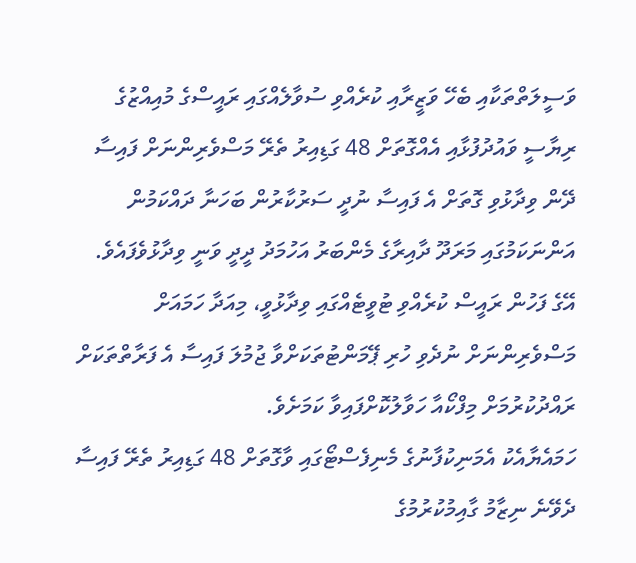ވަސީލަތްތަކާއި ބެހޭ ވަޒީރާއި ކުރެއްވި ސުވާލެއްގައި ރައީސްގެ މުއިއްޒުގެ ރިޔާސީ ވައުދުފުޅާއި އެއްގޮތަށް 48 ގަޑިއިރު ތެރޭ މަސްވެރިންނަށް ފައިސާ ދޭން ވިދާޅުވި ގޮތަށް އެ ފައިސާ ނުދީ ސަރުކާރުން ބަހަނާ ދައްކަމުން އަންނަކަމުގައި މަރަދޫ ދާއިރާގެ މެންބަރު އަހުމަދު ދީދީ ވަނީ ވިދާޅުވެފައެވެ.
އޭގެ ފަހުން ރައީސް ކުރެއްވި ޓުވީޓެއްގައި ވިދާޅުވީ، މިއަދާ ހަމައަށް މަސްވެރިންނަށް ނުދެވި ހުރި ޕޭމަންޓުތަކަށްވާ ޖުމުލަ ފައިސާ އެ ފަރާތްތަކަށް ރައްދުކުރުމަށް މިފްކޯއާ ހަވާލުކޮށްފައިވާ ކަމަށެވެ.
ހަމައެޔާއެކު އެމަނިކުފާނުގެ މެނިފެސްޓޯގައި ވާގޮތަށް 48 ގަޑިއިރު ތެރޭ ފައިސާ ދެވޭނެ ނިޒާމު ގާއިމުކުރުމުގެ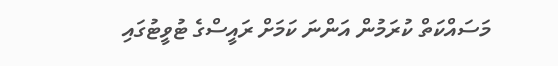މަސައްކަތް ކުރަމުން އަންނަ ކަމަށް ރައީސްގެ ޓުވީޓުގައި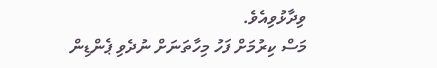ވިދާޅުވިއެވެ.
މަސް ކިރުމަށް ފަހު މިހާތަނަށް ނުދެވި ޕެންޑިން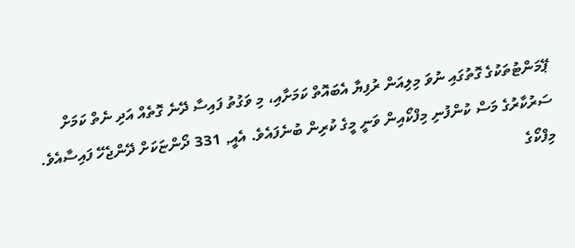ޕޭމަންޓުތަކުގެ ގޮތުގައި ނުވަ މިލިއަން ރުފިޔާ އެބައޮތް ކަމަށާއި، މި ވަގުތު ފައިސާ ދޭނެ ގޮތެއް އަދި ނެތް ކަމަށް ސަރުކާރުގެ މަސް ކުންފުނި މިފްކޯއިން ވަނީ މީގެ ކުރިން ބުނެފައެވެ. އެއީ, 331 ދޯންޏަކަށް ދޭންޖެހޭ ފައިސާއެވެ.
މިފްކޯގެ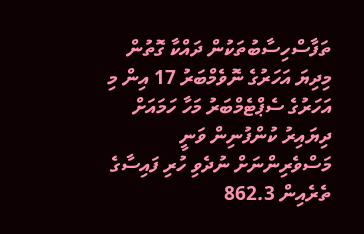ތަފާސްހިސާބުތަކުން ދައްކާ ގޮތުން މިދިޔަ އަހަރުގެ ނޮވެމްބަރު 17 އިން މި އަހަރުގެ ސެޕްޓެމްބަރު މަހާ ހަމައަށް ދިޔައިރު ކުންފުނިން ވަނީ މަސްވެރިންނަށް ނުދެވި ހުރި ފައިސާގެ ތެރެއިން 862.3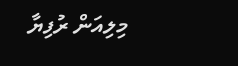މިލިއަން ރުފިޔާ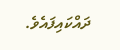ދައްކައިފައެވެ.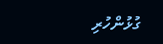ގުޅުންހުރި